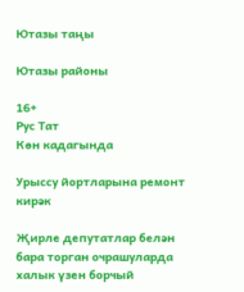Ютазы таңы

Ютазы районы

16+
Рус Тат
Көн кадагында

Урыссу йортларына ремонт кирәк

Җирле депутатлар белән бара торган очрашуларда халык үзен борчый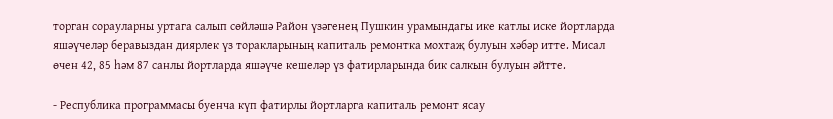торган сорауларны уртага салып сөйләшә Район үзәгенең Пушкин урамындагы ике катлы иске йортларда яшәүчеләр беравыздан диярлек үз торакларының капиталь ремонтка мохтаҗ булуын хәбәр итте. Мисал өчен 42, 85 һәм 87 санлы йортларда яшәүче кешеләр үз фатирларында бик салкын булуын әйтте.

- Республика программасы буенча күп фатирлы йортларга капиталь ремонт ясау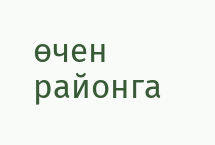өчен районга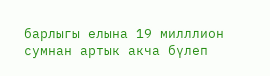барлыгы елына 19 милллион сумнан артык акча бүлеп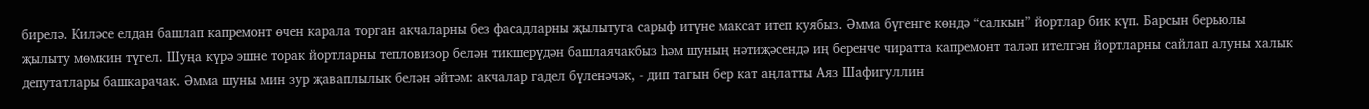бирелә. Киләсе елдан башлап капремонт өчен карала торган акчаларны без фасадларны җылытуга сарыф итүне максат итеп куябыз. Әмма бүгенге көндә “салкын” йортлар бик күп. Барсын берьюлы җылыту мөмкин түгел. Шуңа күрә эшне торак йортларны тепловизор белән тикшерүдән башлаячакбыз һәм шуның нәтиҗәсендә иң беренче чиратта капремонт таләп ителгән йортларны сайлап алуны халык депутатлары башкарачак. Әмма шуны мин зур җаваплылык белән әйтәм: акчалар гадел бүленәчәк, - дип тагын бер кат аңлатты Аяз Шафигуллин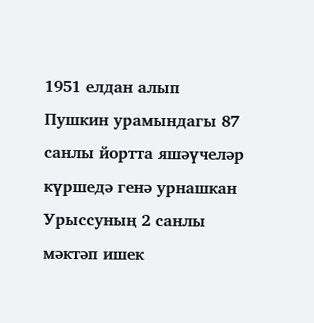1951 елдан алып Пушкин урамындагы 87 санлы йортта яшәүчеләр күршедә генә урнашкан Урыссуның 2 санлы мәктәп ишек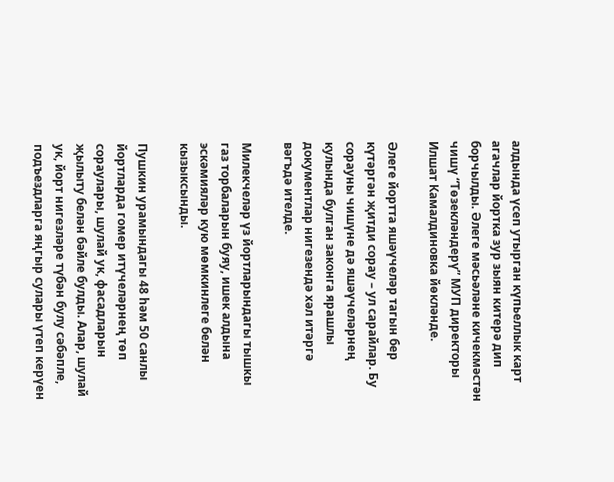алдында үсеп утырган күпьеллык карт агачлар йортка зур зыян китерә дип борчылды. Әлеге мәсьәләне кичекмәстән чишү “Төзекләндерү” МУП директоры Илшат Камалдиновка йөкләнде.

Әлеге йортта яшәүчеләр тагын бер күтәргән җитди сорау – ул сарайлар. Бу сорауны чишүне дә яшәүчеләрнең кулында булган законга ярашлы документлар нигезендә хәл итәргә вәгъдә ителде.

Милекчеләр үз йортларындагы тышкы газ торбаларын буяу, ишек алдына эскәмияләр кую мөмкинлеге белән кызыксынды.

Пушкин урамындагы 48 һәм 50 санлы йортларда гомер итүчеләрнең төп сораулары, шулай ук, фасадларын җылыту белән бәйле булды. Алар, шулай ук, йорт нигезләре түбән булу сәбәпле, подъездларга яңгыр сулары үтеп керүен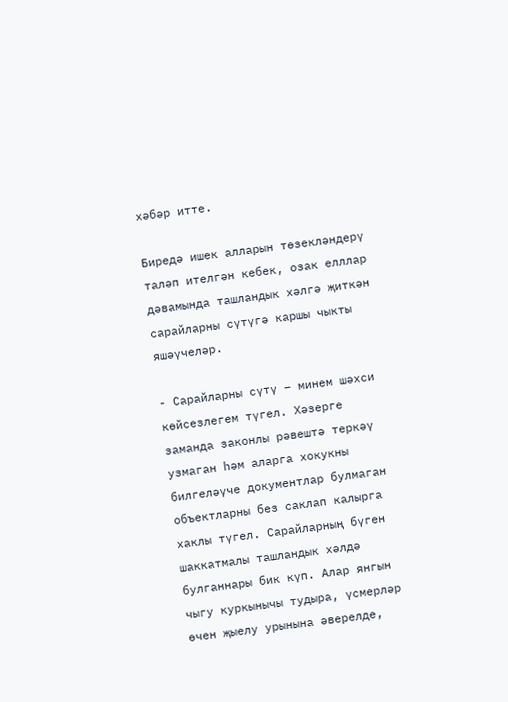хәбәр итте.

Биредә ишек алларын төзекләндерү таләп ителгән кебек, озак елллар дәвамында ташландык хәлгә җиткән сарайларны сүтүгә каршы чыкты яшәүчеләр.

- Сарайларны сүтү – минем шәхси көйсезлегем түгел. Хәзерге заманда законлы рәвештә теркәү узмаган һәм аларга хокукны билгеләүче документлар булмаган объектларны без саклап калырга хаклы түгел. Сарайларның бүген шаккатмалы ташландык хәлдә булганнары бик күп. Алар янгын чыгу куркынычы тудыра, үсмерләр өчен җыелу урынына әверелде,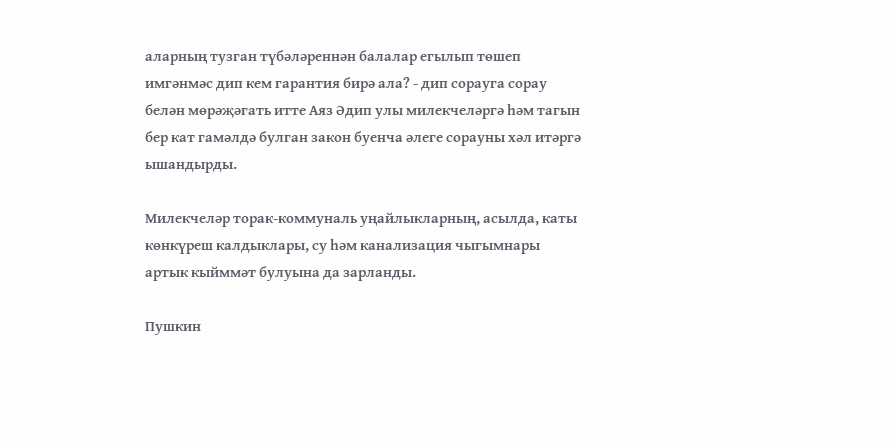аларның тузган түбәләреннән балалар егылып төшеп имгәнмәс дип кем гарантия бирә ала? - дип сорауга сорау белән мөрәҗәгать итте Аяз Әдип улы милекчеләргә һәм тагын бер кат гамәлдә булган закон буенча әлеге сорауны хәл итәргә ышандырды.

Милекчеләр торак-коммуналь уңайлыкларның, асылда, каты көнкүреш калдыклары, су һәм канализация чыгымнары артык кыйммәт булуына да зарланды.

Пушкин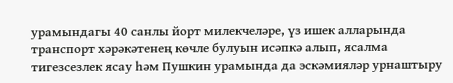урамындагы 40 санлы йорт милекчеләре, үз ишек алларында транспорт хәрәкәтенең көчле булуын исәпкә алып, ясалма тигезсезлек ясау һәм Пушкин урамында да эскәмияләр урнаштыру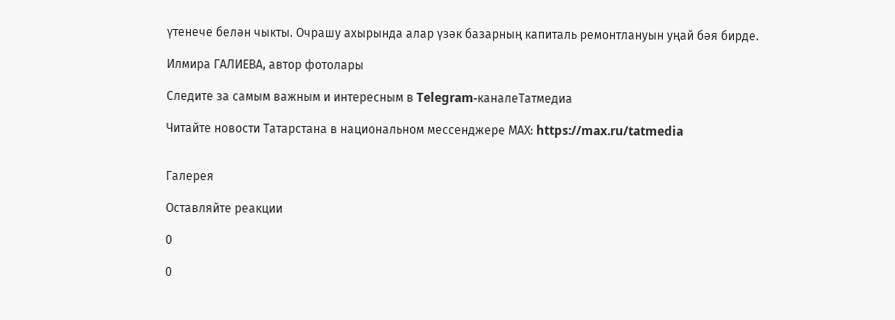үтенече белән чыкты. Очрашу ахырында алар үзәк базарның капиталь ремонтлануын уңай бәя бирде.

Илмира ГАЛИЕВА, автор фотолары

Следите за самым важным и интересным в Telegram-каналеТатмедиа

Читайте новости Татарстана в национальном мессенджере MАХ: https://max.ru/tatmedia


Галерея

Оставляйте реакции

0

0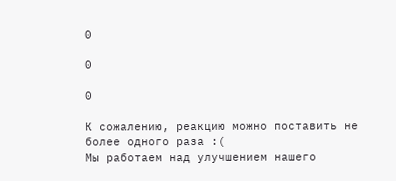0

0

0

К сожалению, реакцию можно поставить не более одного раза :(
Мы работаем над улучшением нашего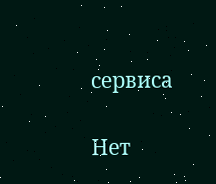сервиса

Нет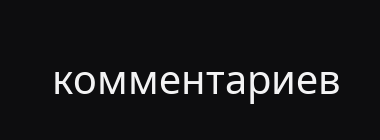комментариев